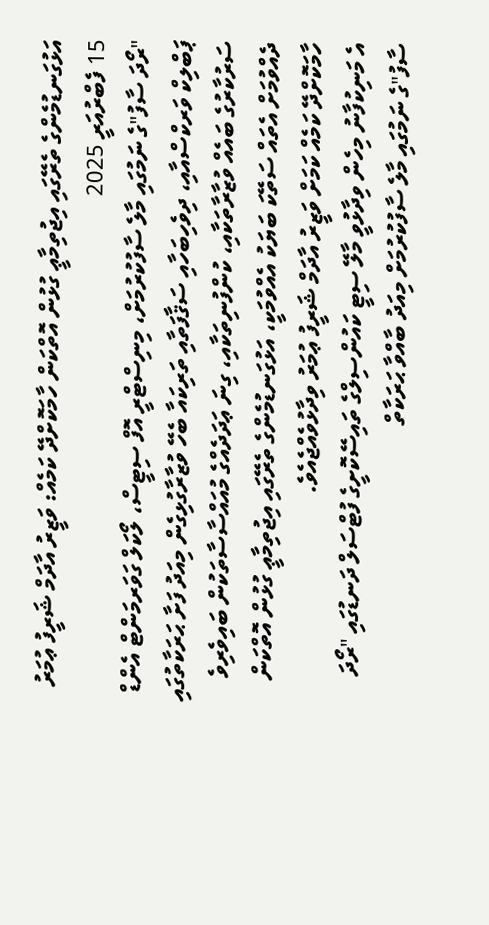އަޅުގަނޑުމެންގެ ތެރޭގައި އިޖުތިމާޢީ ގުޅުން އޮތްކަން ހާމަކޮށްދޭ ކަމެއް: ވަޒީރު އާދަމް ޝަރީފު ޢުމަރު
15 ފެބްރުއަރީ 2025
"ރޯދަ ސާފު"ގެ ނަމުގައި މާލެ ސާފުކުރުމަށް، މިނިސްޓްރީ އޮފް ސިޓީސް، ލޯކަލް ގަވަރމަންޓް އެންޑް ޕަބްލިކް ވަރކްސްއާއި، ދިވެހިބަހާއި ސަޤާފަތާއި ތަރިކައާ ބެހޭ ވުޒާރާގުޅިގެން މިއަދު ފަށާ ޙަރަކާތުގައި ސަރުކާރުގެ ބައެއް ވުޒާރާތަކާއި، ކުންފުނިތަކާއި، ގިނަ ޢަދަދެއްގެ މުއައްސާސާތަކުން ބައިވެރިވެ ދެއްވުމަށް އެތައް ސަތޭކަ ބަޔަކު އެއްވުމަކީ، އަޅުގަނޑުމެންގެ ތެރޭގައި އިޖުތިމާޢީ ގުޅުން އޮތްކަން ހާމަކޮށްދޭ ކަމެއް ކަމަށް ވަޒީރު އާދަމް ޝަރީފު ޢުމަރު ވިދާޅުވެއްޖެއެވެ.
އެ މަނިކުފާނު މިހެން ވިދާޅުވީ މާލޭ ސިޓީ ކައުންސިލްގެ ތައިސޭކޮށީގެ ފުޓްސަލް ދަނޑުގައި "ރޯދަ ސާފު"ގެ ނަމުގައި މާލެ ސާފުކުރުމަށް މިއަދު ބާއްވާ ޙަރަކާތް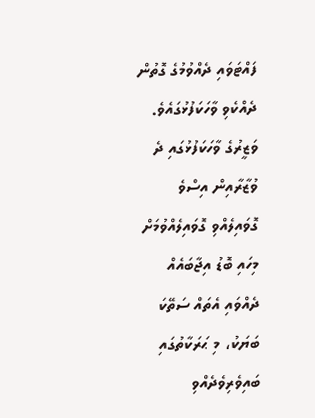ފައްޓަވައި ދެއްވުމުގެ ގޮތުން ދެއްކެވި ވާހަކަފުޅުގައެވެ. ވަޒީރުގެ ވާހަކަފުޅުގައި ދެ ވުޒާރާއިން އިސްވެ ގޮވައިލެއްވި ގޮވައިލެއްވުމަށް މިހައި ބޮޑު އިޖާބައެއް ދެއްވައި އެތައް ސަތޭކަ ބަޔަކު، މި ޙަރަކާތުގައި ބައިވެރިވެދެއްވި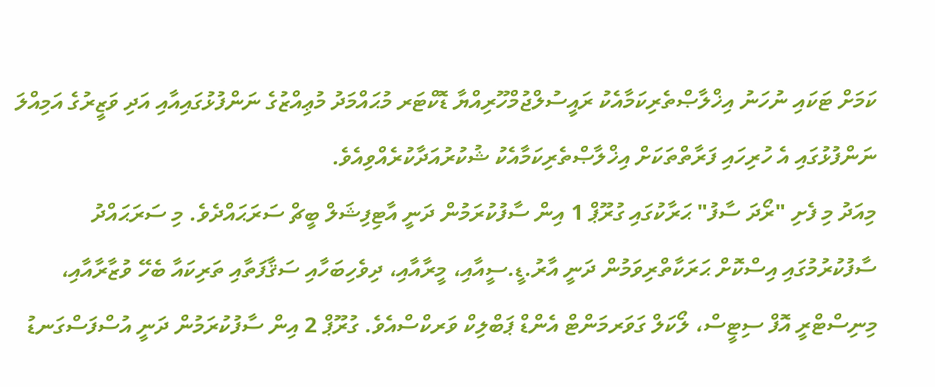ކަމަށް ޓަކައި ނުހަނު އިޚްލާޞްތެރިކަމާއެކު ރައީސުލްޖުމްހޫރިއްޔާ ޑޮކްޓަރ މުޙައްމަދު މުޢިއްޒުގެ ނަންފުޅުގައިއާއި އަދި ވަޒީރުގެ އަމިއްލަ ނަންފުޅުގައި އެ ހުރިހައި ފަރާތްތަކަށް އިޚްލާޞްތެރިކަމާއެކު ޝުކުރުއަދާކުރެއްވިއެވެ.
މިއަދު މި ފެށި "ރޯދަ ސާފު" ޙަރާކުގައި ގުރޫޕް 1 އިން ސާފުކުރަމުން ދަނީ އާޓިފިޝަލް ބީޗް ސަރަޙައްދެވެ. މި ސަރަޙައްދު ސާފުކުރުމުގައި އިސްކޮށް ޙަރަކާތްރިވަމުން ދަނީ އާރު.ޑީ.ސީއާއި، މީރާއާއި، ދިވެހިބަހާއި ސަޤާފަތާއި ތަރިކައާ ބެހޭ ވުޒާރާއާއި، މިނިސްޓްރީ އޮފް ސިޓީސް، ލޯކަލް ގަވަރމަންޓް އެންޑް ޕަބްލިކް ވަރކްސްއެވެ. ގުރޫޕް 2 އިން ސާފުކުރަމުން ދަނީ އުސްފަސްގަނޑު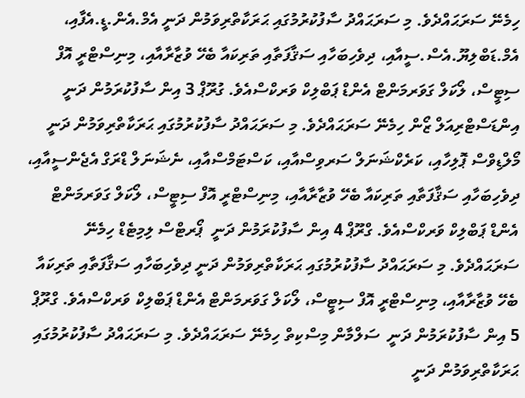ހިމެނޭ ސަރަޙައްދެވެ. މި ސަރަޙައްދު ސާފުކުރުމުގައި ޙަރަކާތްރިވަމުން ދަނީ އެމް.އެން.ޑީ.އެފާއި، އެމް.ޑަބްލިޔޫ.އެސް.ސީއާއި، ދިވެހިބަހާއި ސަޤާފަތާއި ތަރިކައާ ބެހޭ ވުޒާރާއާއި، މިނިސްޓްރީ އޮފް ސިޓީސް، ލޯކަލް ގަވަރމަންޓް އެންޑް ޕަބްލިކް ވަރކްސްއެވެ. ގުރޫޕް 3 އިން ސާފުކުރަމުން ދަނީ އިންޑަސްޓްރިއަލް ޒޯން ހިމެނޭ ސަރަޙައްދެވެ. މި ސަރަޙައްދު ސާފުކުރުމުގައި ޙަރަކާތްރިވަމުން ދަނީ މޯލްޑިވްސް ޕޮލިހާއި، ކަރެކްޝަނަލް ސަރވިސްއާއި، ކަސްޓަމްސްއާއި، ނެޝަނަލް ޑްރަގް އެޖެންސީއާއި، ދިވެހިބަހާއި ސަޤާފަތާއި ތަރިކައާ ބެހޭ ވުޒާރާއާއި، މިނިސްޓްރީ އޮފް ސިޓީސް، ލޯކަލް ގަވަރމަންޓް އެންޑް ޕަބްލިކް ވަރކްސްއެވެ. ގްރޫޕް 4 އިން ސާފުކުރަމުން ދަނީ  ޕޯރޓްސް ލިމިޓެޑް ހިމެނޭ ސަރަޙައްދެވެ. މި ސަރަޙައްދު ސާފުކުރުމުގައި ޙަރަކާތްރިވަމުން ދަނީ ދިވެހިބަހާއި ސަޤާފަތާއި ތަރިކައާ ބެހޭ ވުޒާރާއާއި، މިނިސްޓްރީ އޮފް ސިޓީސް، ލޯކަލް ގަވަރމަންޓް އެންޑް ޕަބްލިކް ވަރކްސްއެވެ. ގްރޫޕް 5 އިން ސާފުކުރަމުން ދަނީ  ސަލްމާން މިސްކިތް ހިމެނޭ ސަރަޙައްދެވެ. މި ސަރަޙައްދު ސާފުކުރުމުގައި ޙަރަކާތްރިވަމުން ދަނީ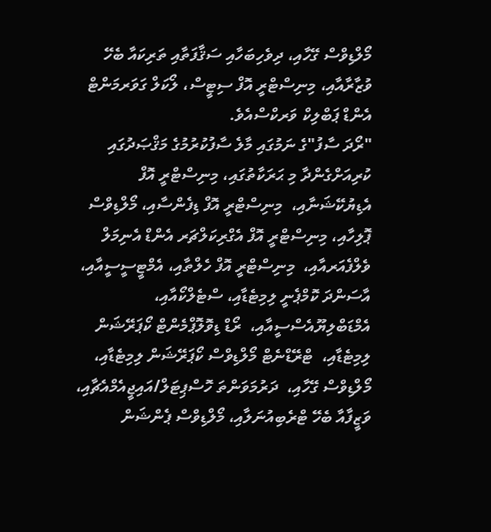މޯލްޑިވްސް ގޭހާއި، ދިވެހިބަހާއި ސަޤާފަތާއި ތަރިކައާ ބެހޭ ވުޒާރާއާއި، މިނިސްޓްރީ އޮފް ސިޓީސް، ލޯކަލް ގަވަރމަންޓް އެންޑް ޕަބްލިކް ވަރކްސްއެވެ.
"ރޯދަ ސާފު"ގެ ނަމުގައި މާލެ ސާފުކުރުމުގެ މަޤްޞަދުގައި ކުރިއަށްގެންދާ މި ޙަރަކާތުގައި، މިނިސްޓްރީ އޮފް އެޑިޔުކޭޝަނާއި،  މިނިސްޓްރީ އޮފް ޑިފެންސާއި، މޯލްޑިވްސް ޕޮލިހާއި، މިނިސްޓްރީ އޮފް އެގްރިކަލްޗަރ އެންޑް އެނިމަލް ވެލްފެއަރއާއި،  މިނިސްޓްރީ އޮފް ހެލްތާއި، އެމްޓީސީސީއާއި،  އާސަންދަ ކޮމްޕެނީ ލިމިޓެޑާއި، ސްޓެލްކޯއާއި، އެމްޑަބްލިޔޫއެސްސީއާއި،  ރޯޑް ޑިވޮލޮޕްމެންޓް ކޯޕަރޭޝަން ލިމިޓެޑާއި،  ޓްރޭޑްނެޓް މޯލްޑިވްސް ކޯޕަރޭޝަން ލިމިޓެޑާއި،  މޯލްޑިވްސް ގޭހާއި،  ދަރުމަވަންތަ ހޮސްޕިޓަލް/އައިޖީއެމްއެޗާއި، ވަޒީފާއާ ބެހޭ ޓްރެބިއުނަލާއި، މޯލްޑިވްސް ޕެންޝަން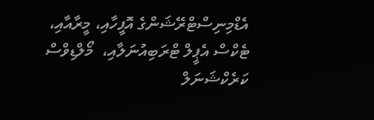އެޑްމިނިސްޓްރޭޝަންގެ އޮފީހާއި، މީރާއާއި،  ޓެކްސް އެޕީލް ޓްރަބިއުނަލާއި،  މޯލްޑިވްސް ކަރެކްޝަނަލް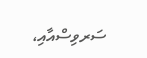ސަރވިސްއާއި،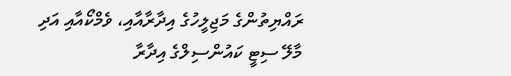ރައްޔިތުންގެ މަޖިލީހުގެ އިދާރާއާއި، ވެމްކޯއާއި އަދި މާލޭ ސިޓީ ކައުންސިލްގެ އިދާރާ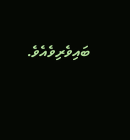ބައިވެރިވެއެވެ.